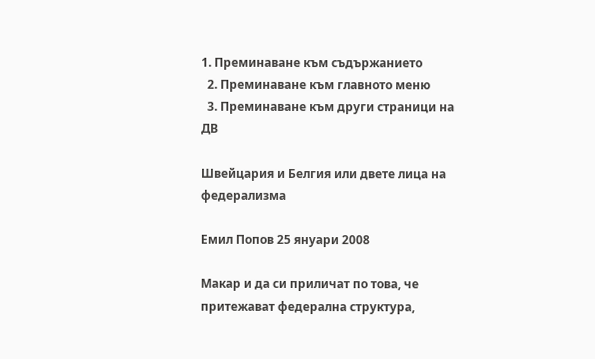1. Преминаване към съдържанието
  2. Преминаване към главното меню
  3. Преминаване към други страници на ДВ

Швейцария и Белгия или двете лица на федерализма

Емил Попов 25 януари 2008

Макар и да си приличат по това, че притежават федерална структура,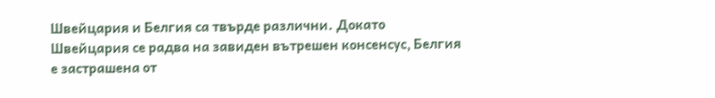Швейцария и Белгия са твърде различни. Докато Швейцария се радва на завиден вътрешен консенсус, Белгия е застрашена от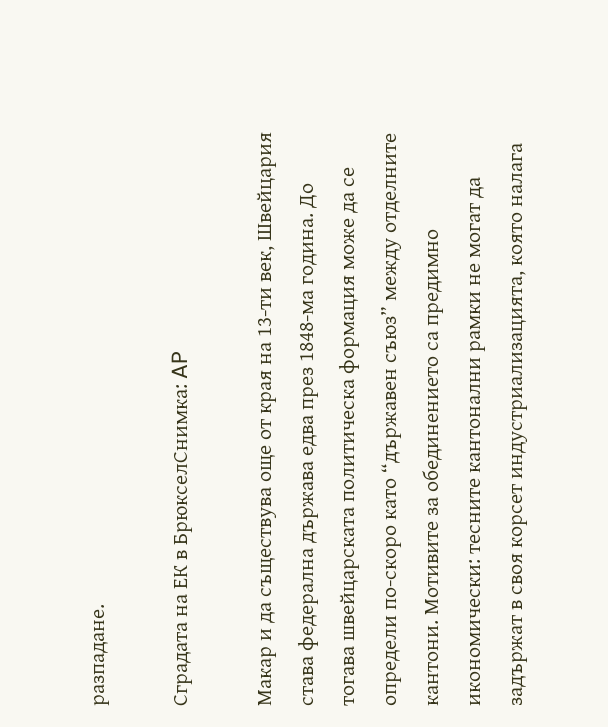разпадане.

Сградата на ЕК в БрюкселСнимка: AP

Макар и да съществува още от края на 13-ти век, Швейцария става федерална държава едва през 1848-ма година. До тогава швейцарската политическа формация може да се определи по-скоро като “държавен съюз” между отделните кантони. Мотивите за обединението са предимно икономически: тесните кантонални рамки не могат да задържат в своя корсет индустриализацията, която налага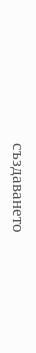създаването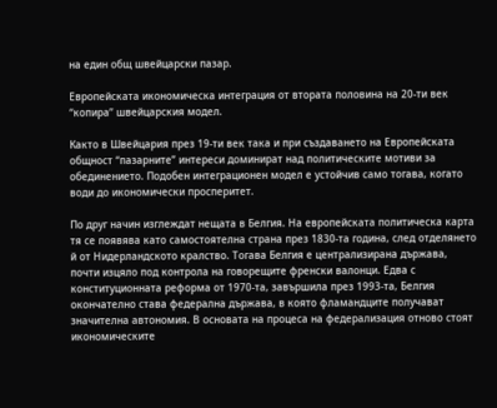на един общ швейцарски пазар.

Европейската икономическа интеграция от втората половина на 20-ти век “копира” швейцарския модел.

Както в Швейцария през 19-ти век така и при създаването на Европейската общност “пазарните” интереси доминират над политическите мотиви за обединението. Подобен интеграционен модел е устойчив само тогава, когато води до икономически просперитет.

По друг начин изглеждат нещата в Белгия. На европейската политическа карта тя се появява като самостоятелна страна през 1830-та година, след отделянето й от Нидерландското кралство. Тогава Белгия е централизирана държава, почти изцяло под контрола на говорещите френски валонци. Едва с конституционната реформа от 1970-та, завършила през 1993-та, Белгия окончателно става федерална държава, в която фламандците получават значителна автономия. В основата на процеса на федерализация отново стоят икономическите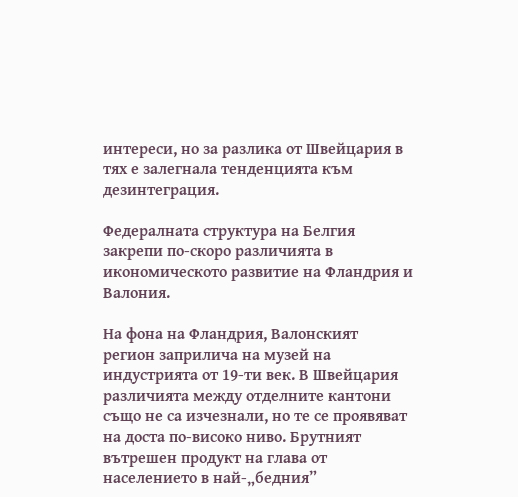интереси, но за разлика от Швейцария в тях е залегнала тенденцията към дезинтеграция.

Федералната структура на Белгия закрепи по-скоро различията в икономическото развитие на Фландрия и Валония.

На фона на Фландрия, Валонският регион заприлича на музей на индустрията от 19-ти век. В Швейцария различията между отделните кантони също не са изчезнали, но те се проявяват на доста по-високо ниво. Брутният вътрешен продукт на глава от населението в най-„бедния”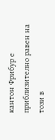кантон Фрибур е приблизително равен на този в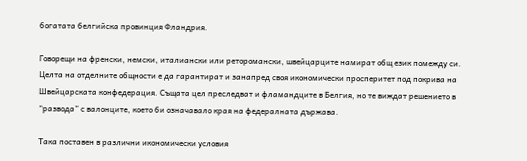богатата белгийска провинция Фландрия.

Говорещи на френски, немски, италиански или реторомански, швейцарците намират общ език помежду си. Целта на отделните общности е да гарантират и занапред своя икономически просперитет под покрива на Швейцарската конфедерация. Същата цел преследват и фламандците в Белгия, но те виждат решението в “развода” с валонците, което би означавало края на федералната държава.

Така поставен в различни икономически условия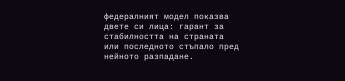федералният модел показва двете си лица: гарант за стабилността на страната или последното стъпало пред нейното разпадане.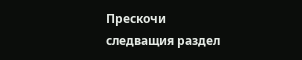Прескочи следващия раздел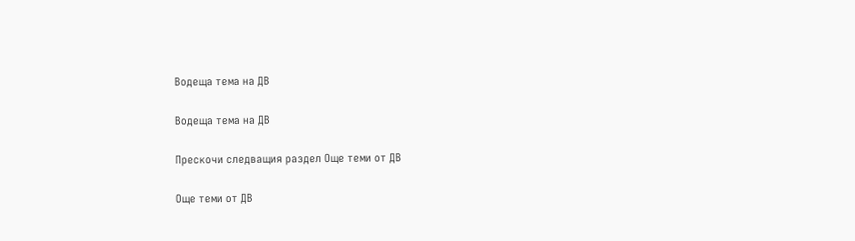Водеща тема на ДВ

Водеща тема на ДВ

Прескочи следващия раздел Още теми от ДВ

Още теми от ДВ